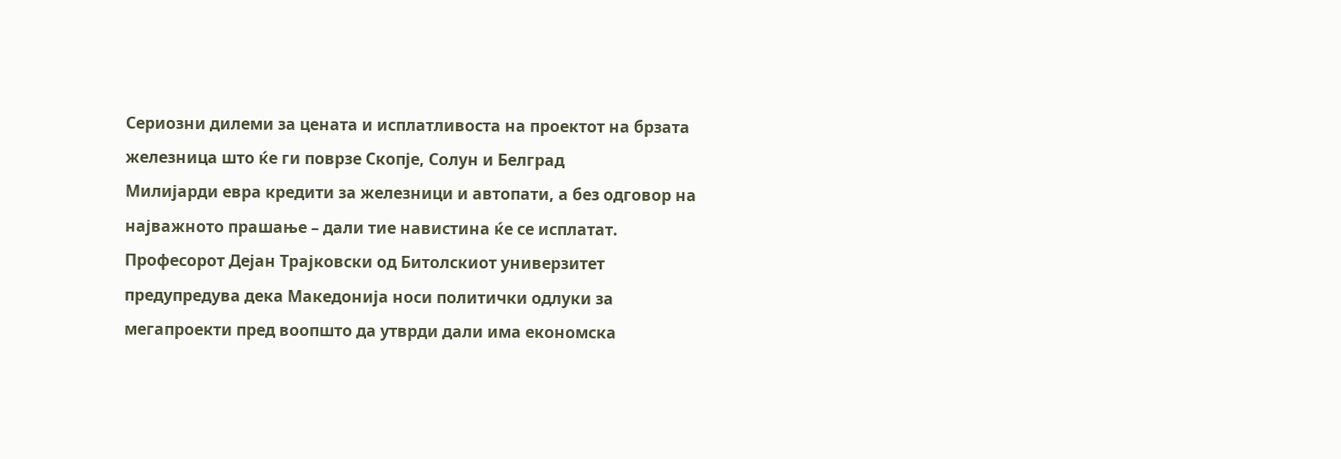Сериозни дилеми за цената и исплатливоста на проектот на брзата железница што ќе ги поврзе Скопје, Солун и Белград
Милијарди евра кредити за железници и автопати, а без одговор на најважното прашање – дали тие навистина ќе се исплатат. Професорот Дејан Трајковски од Битолскиот универзитет предупредува дека Македонија носи политички одлуки за мегапроекти пред воопшто да утврди дали има економска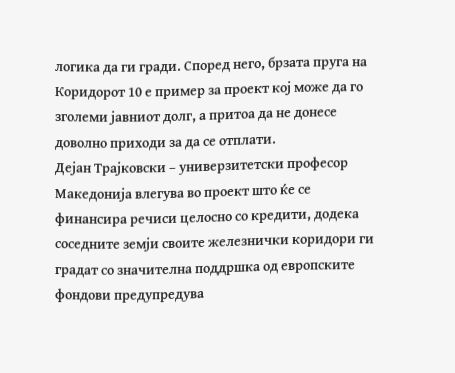логика да ги гради. Според него, брзата пруга на Коридорот 10 е пример за проект кој може да го зголеми јавниот долг, а притоа да не донесе доволно приходи за да се отплати.
Дејан Трајковски – универзитетски професор
Македонија влегува во проект што ќе се финансира речиси целосно со кредити, додека соседните земји своите железнички коридори ги градат со значителна поддршка од европските фондови предупредува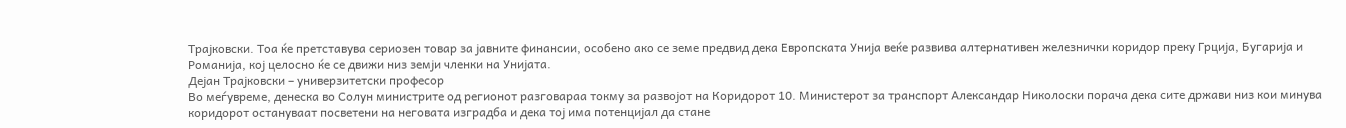Трајковски. Тоа ќе претставува сериозен товар за јавните финансии, особено ако се земе предвид дека Европската Унија веќе развива алтернативен железнички коридор преку Грција, Бугарија и Романија, кој целосно ќе се движи низ земји членки на Унијата.
Дејан Трајковски – универзитетски професор
Во меѓувреме, денеска во Солун министрите од регионот разговараа токму за развојот на Коридорот 10. Министерот за транспорт Александар Николоски порача дека сите држави низ кои минува коридорот остануваат посветени на неговата изградба и дека тој има потенцијал да стане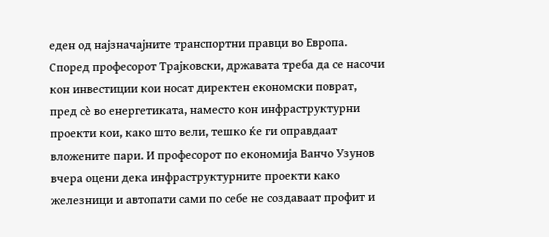еден од најзначајните транспортни правци во Европа. Според професорот Трајковски, државата треба да се насочи кон инвестиции кои носат директен економски поврат, пред сè во енергетиката, наместо кон инфраструктурни проекти кои, како што вели, тешко ќе ги оправдаат вложените пари. И професорот по економија Ванчо Узунов вчера оцени дека инфраструктурните проекти како железници и автопати сами по себе не создаваат профит и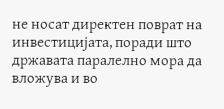не носат директен поврат на инвестицијата, поради што државата паралелно мора да вложува и во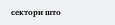сектори што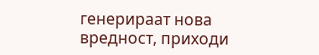генерираат нова вредност, приходи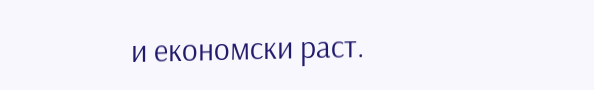и економски раст.